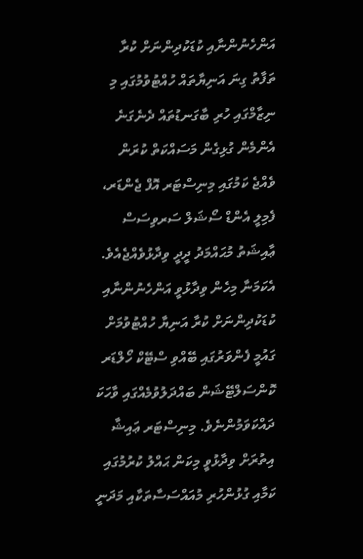އަންހެނުންނާއި ކުޑަކުދިންނަށް ކުރާ ތަފާތު ގިނަ އަނިޔާތައް ހުއްޓުވުމުގައި މި ނިޒާމްގައި ހުރި ބާގަނޑުތައް ދެނެގަނެ އެންމެން ގުޅިގެން މަސައްކަތް ކުރަން ވެއްޖެ ކަމުގައި މިނިސްޓަރ އޮފް ޖެންޑަރ، ފެމިލީ އެންޑް ސޯޝަލް ސަރވިސަސް ޢާއިޝަތު މުޙައްމަދު ދީދީ ވިދާޅުވެއްޖެއެވެ.
އެކަމަނާ މިހެން ވިދާޅުވީ އަންހެނުންނާއި ކުޑަކުދިންނަށް ކުރާ އަނިޔާ ހުއްޓުވުމަށް ގައުމީ ފެންވަރުގައި ބޭއްވި ސްޓޭކް ހޯލްޑަރ ކޮންސަލްޓޭޝަން ބައްދަލުވުމެއްގައި ވާހަކަ ދައްކަވަމުންނެވެ. މިނިސްޓަރ ޢައިޝާ އިތުރަށް ވިދާޅުވީ މިކަން ޙައްލު ކުރުމުގައި ކަމާއި ގުޅުންހުރި މުއައްސަސާތަކާއި މަދަނީ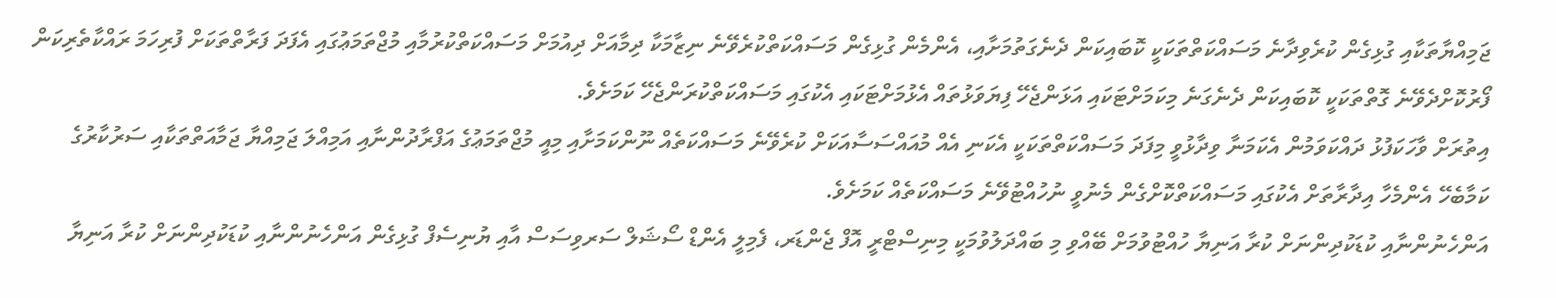ޖަމިއްޔާތަކާއި ގުޅިގެން ކުރެވިދާނެ މަސައްކަތްތަކަކީ ކޮބައިކަން ދެނެގަތުމަށާއި، އެންމެން ގުޅިގެން މަސައްކަތްކުރެވޭނެ ނިޒާމަކާ ދިމާއަށް ދިއުމަށް މަސައްކަތްކުރުމާއި މުޖްތަމަޢުގައި އެފަދަ ފަރާތްތަކަށް ފުރިހަމަ ރައްކާތެރިކަން ފޯރުކޮށްދެވޭނެ ގޮތްތަކަކީ ކޮބައިކަން ދެނެގަނެ މިކަމަށްޓަކައި އަޅަންޖެހޭ ފިޔަވަޅުތައް އެޅުމަށްޓަކައި އެކުގައި މަސައްކަތްކުރަންޖެހޭ ކަމަށެވެ.
އިތުރަށް ވާހަކަފުޅު ދައްކަވަމުން އެކަމަނާ ވިދާޅުވީ މިފަދަ މަސައްކަތްތަކަކީ އެކަނި އެއް މުއައްސަސާއަކަށް ކުރެވޭނެ މަސައްކަތެއް ނޫންކަމަށާއި މިއީ މުޖްތަމަޢުގެ އަފްރާދުންނާއި އަމިއްލަ ޖަމިއްޔާ ޖަމާއަތްތަކާއި ސަރުކާރުގެ ކަމާބެހޭ އެންމެހާ އިދާރާތަށް އެކުގައި މަސައްކަތްކޮށްގެން މެނުވީ ނުހުއްޓުވޭނެ މަސައްކަތެއް ކަމަށެވެ.
އަންހެނުންނާއި ކުޑަކުދިންނަށް ކުރާ އަނިޔާ ހުއްޓުވުމަށް ބޭއްވި މި ބައްދަލުވުމަކީ މިނިސްޓްރީ އޮފް ޖެންޑަރ، ފެމިލީ އެންޑް ސޯޝަލް ސަރވިސަސް އާއި ޔުނިސެފް ގުޅިގެން އަންހެނުންނާއި ކުޑަކުދިންނަށް ކުރާ އަނިޔާ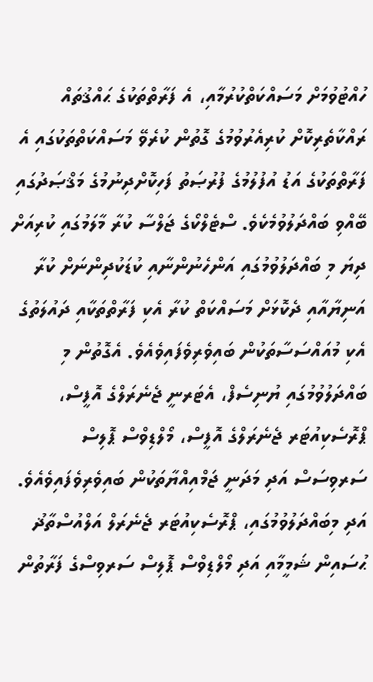ހުއްޓުވުމަށް މަސައްކަތްކުރުމާއި، އެ ފަރާތްތަކުގެ ޙައްޤުތައް ރައްކާތެރިކޮށް ކުރިއެރުވުމުގެ ގޮތުން ކުރެވޭ މަސައްކަތްތަކުގައި އެ ފަރާތްތަކުގެ އަޑު އުފުލުމުގެ ފުރުޞަތު ފަހިކޮށްދިނުމުގެ މަޤްޞަދުގައި ބޭއްވި ބައްދަލުވުމެކެވެ. ސްޓެލްކޯގެ ޖަލްސާ ކުރާ މާލަމުގައި ކުރިއަށް ދިޔަ މި ބައްދަލުވުމުގައި އަންހެނުންނާއި ކުޑަކުދިންނަށް ކުރާ އަނިޔާއާއި ދެކޮޅަށް މަސައްކަތް ކުރާ އެކި ފަރާތްތަކާއި ދައުލަތުގެ އެކި މުއައްސަސާތަކުން ބައިވެރިވެފައިވެއެވެ. އެގޮތުން މި ބައްދަލުވުމުގައި ޔުނިސެފް، އެޓަރނީ ޖެނެރަލްގެ އޮފީސް، ޕްރޮސެކިއުޓަރ ޖެނެރަލްގެ އޮފީސް، މޯލްޑިވްސް ޕޮލިސް ސަރވިސަސް އަދި މަދަނީ ޖަމްއިއްޔާތަކުން ބައިވެރިވެފައިވެއެވެ. އަދި މިބައްދަލުވުމުގައި، ޕްރޮސެކިއުޓަރ ޖެނެރަލް އަލްއުސްތާޛު ޙުސައިން ޝަމީމާއި އަދި މޯލްޑިވްސް ޕޮލިސް ސަރވިސްގެ ފަރާތުން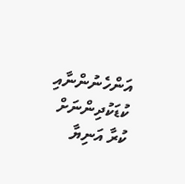އަންހެނުންނާއި ކުޑަކުދިންނަށް ކުރާ އަނިޔާ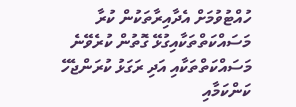ހުއްޓުވުމަށް އެދާއިރާތަކުން ކުރާ މަސައްކަތްތަކާއިގުޅޭ ގޮތުން ކުރެވޭނެ މަސައްކަތްތަކާއި އަދި ރަގަޅު ކުރަންޖެހޭ ކަންކަމާއި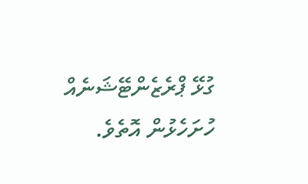ގުޅޭ ޕްރެޒެންޓޭޝަނެއް ހުށަހެޅުން އޮތެވެ.